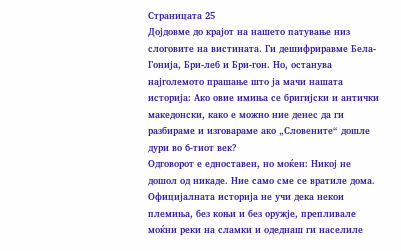Страницата 25
Дојдовме до крајот на нашето патување низ слоговите на вистината. Ги дешифриравме Бела-Гонија, Бри-леб и Бри-гон. Но, останува најголемото прашање што ја мачи нашата историја: Ако овие имиња се бригијски и антички македонски, како е можно ние денес да ги разбираме и изговараме ако „Словените“ дошле дури во 6-тиот век?
Одговорот е едноставен, но моќен: Никој не дошол од никаде. Ние само сме се вратиле дома.
Официјалната историја не учи дека некои племиња, без коњи и без оружје, препливале моќни реки на сламки и одеднаш ги населиле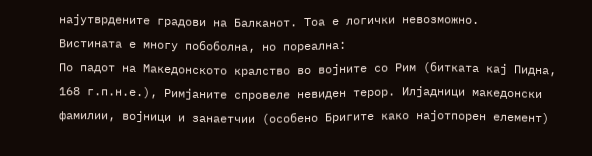најутврдените градови на Балканот. Тоа е логички невозможно.
Вистината е многу побоболна, но пореална:
По падот на Македонското кралство во војните со Рим (битката кај Пидна, 168 г.п.н.е.), Римјаните спровеле невиден терор. Илјадници македонски фамилии, војници и занаетчии (особено Бригите како најотпорен елемент)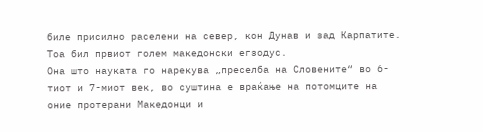биле присилно раселени на север, кон Дунав и зад Карпатите. Тоа бил првиот голем македонски егзодус.
Она што науката го нарекува „преселба на Словените“ во 6-тиот и 7-миот век, во суштина е враќање на потомците на оние протерани Македонци и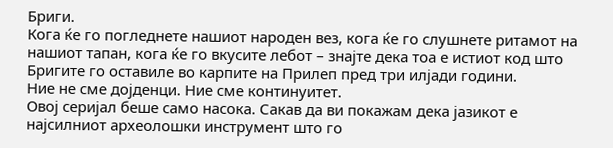Бриги.
Кога ќе го погледнете нашиот народен вез, кога ќе го слушнете ритамот на нашиот тапан, кога ќе го вкусите лебот – знајте дека тоа е истиот код што Бригите го оставиле во карпите на Прилеп пред три илјади години.
Ние не сме дојденци. Ние сме континуитет.
Овој серијал беше само насока. Сакав да ви покажам дека јазикот е најсилниот археолошки инструмент што го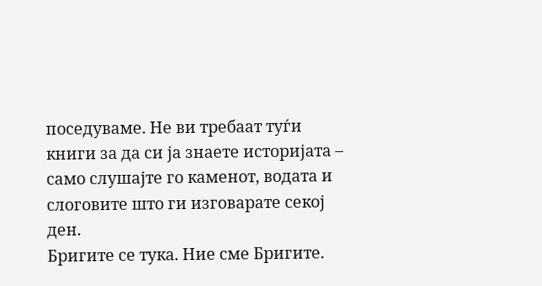поседуваме. Не ви требаат туѓи книги за да си ја знаете историјата – само слушајте го каменот, водата и слоговите што ги изговарате секој ден.
Бригите се тука. Ние сме Бригите.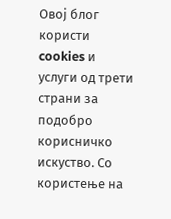Овој блог користи cookies и услуги од трети страни за подобро корисничко искуство. Со користење на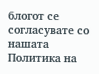блогот се согласувате со нашата Политика на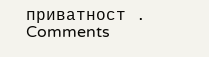приватност .
Comments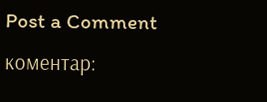Post a Comment
коментар: